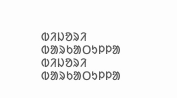ᱵᱤᱡᱚᱨᱤ ᱵᱟᱨᱠᱟᱛᱩᱞᱞᱟ
ᱵᱤᱡᱚᱨᱤ ᱵᱟᱨᱠᱟᱛᱩᱞᱞᱟ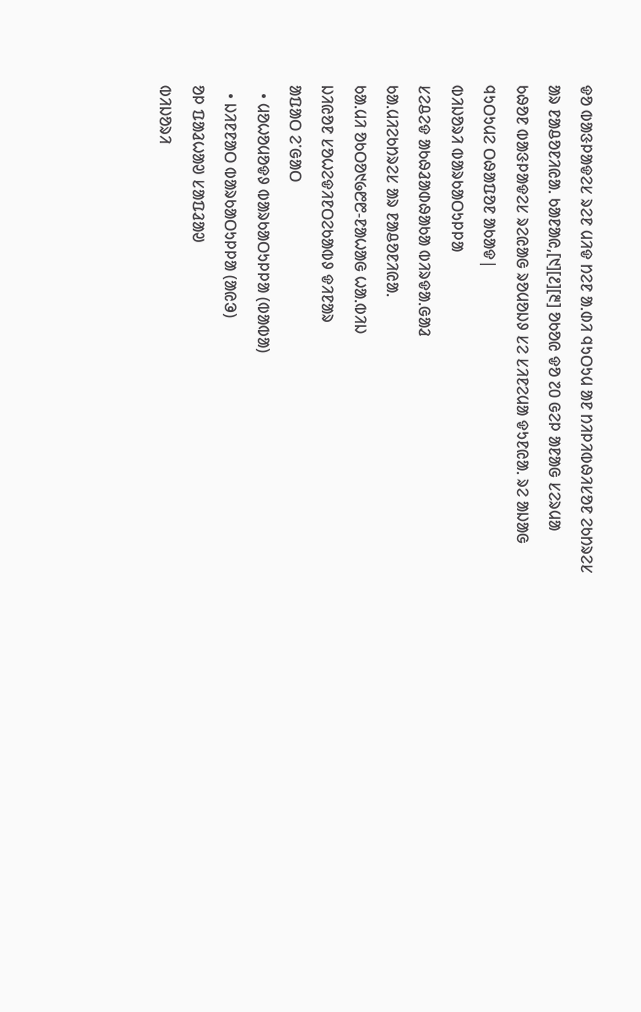ᱫᱚ ᱵᱟᱝᱞᱟᱫᱮᱥ ᱨᱮᱱ ᱢᱤᱫ ᱴᱮᱱ ᱟᱹᱰᱤ ᱧᱩᱛᱩᱢ ᱟᱱ ᱴᱤᱞᱤᱵᱷᱤᱥᱚᱱ ᱮᱠᱴᱨᱮᱥ ᱟᱨ ᱱᱟᱪᱚᱱᱤᱭᱟᱹ ᱠᱟᱱᱟᱭ,[᱑][᱒][᱓] ᱚᱠᱚᱭ ᱫᱚ ᱗᱐ ᱜᱮᱞ ᱟᱱᱟᱜ ᱥᱮᱨᱢᱟ ᱠᱷᱚᱱ ᱵᱟᱝᱞᱟᱫᱮᱥ ᱨᱮᱭᱟᱜ ᱨᱚᱢᱚᱡᱽ ᱥᱮ ᱥᱤᱱᱮᱢᱟ ᱫᱩᱱᱭᱟᱹ ᱨᱮ ᱟᱡᱟᱜ ᱧᱩᱛᱩᱢᱮ ᱛᱷᱟᱯᱚᱱ ᱟᱠᱟᱫ|
ᱵᱤᱡᱚᱨᱤ ᱵᱟᱨᱠᱟᱛᱩᱞᱞᱟ
ᱥᱮᱪᱮᱫ ᱟᱠᱷᱲᱟᱰᱷᱟᱠᱟ ᱵᱤᱨᱫᱟᱹᱜᱟᱲ
ᱠᱟᱹᱢᱤᱮᱠᱴᱨᱮᱥ ᱟᱨ ᱱᱟᱪᱚᱱᱤᱭᱟᱹ
ᱠᱟᱹᱢᱤ ᱚᱠᱛᱚ᱑᱙᱘᱘-ᱱᱟᱦᱟᱜ ᱦᱟᱹᱵᱤᱡ
ᱡᱤᱭᱚᱱ ᱥᱚᱦᱮᱫᱤᱱᱛᱮᱠᱟᱵᱽ ᱫᱤᱱᱟᱨ
ᱟᱯᱟᱛ ᱮᱸᱜᱟᱛ
  • ᱢᱚᱦᱚᱢᱚᱫᱽ ᱵᱟᱨᱠᱟᱛᱩᱞᱞᱟ (ᱵᱟᱵᱟ)
  • ᱡᱤᱱᱱᱟᱛ ᱵᱟᱨᱠᱟᱛᱩᱞᱞᱟ (ᱟᱭᱳ)
ᱚᱞ ᱯᱟᱲᱦᱟᱣ ᱥᱟᱯᱲᱟᱣ
ᱵᱤᱡᱚᱨᱤ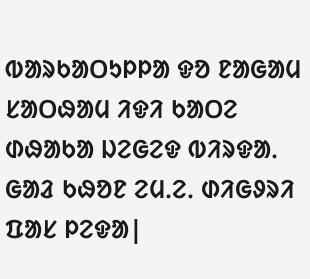ᱵᱟᱨᱠᱟᱛᱩᱞᱞᱟ ᱫᱚ ᱱᱟᱜᱟᱢ ᱥᱟᱛᱷᱟᱢ ᱤᱫᱤ ᱠᱟᱛᱮ ᱰᱷᱟᱠᱟ ᱡᱮᱜᱮᱫ ᱵᱤᱨᱫᱟᱹ ᱜᱟᱲ ᱠᱷᱚᱱ ᱮᱢᱹᱮᱹ ᱰᱤᱜᱽᱨᱤ ᱯᱟᱥ ᱞᱮᱫᱟ|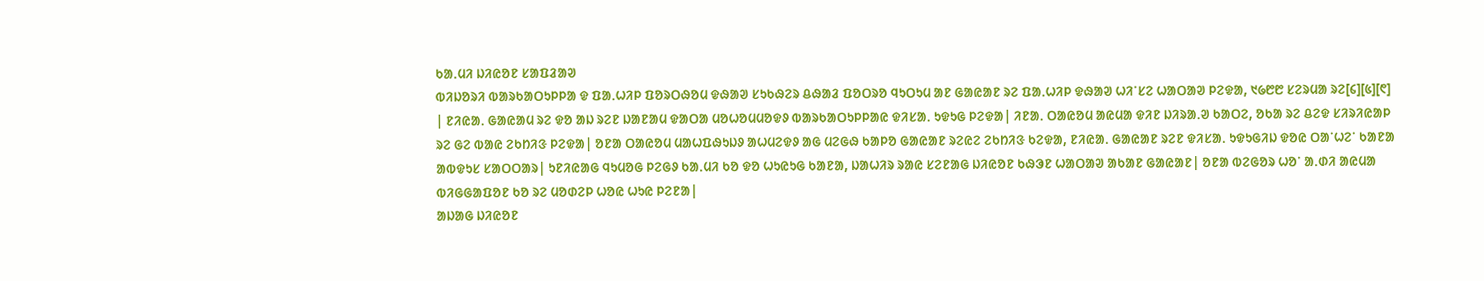ᱠᱟᱹᱢᱤ ᱡᱤᱭᱚᱱ ᱥᱟᱯᱲᱟᱣ
ᱵᱤᱡᱚᱨᱤ ᱵᱟᱨᱠᱟᱛᱩᱞᱞᱟ ᱫ ᱯᱟᱹᱦᱤᱞ ᱯᱚᱨᱛᱷᱚᱢ ᱫᱷᱟᱣ ᱥᱩᱠᱷᱮᱨ ᱪᱷᱟᱲ ᱯᱚᱛᱨᱚ ᱧᱩᱛᱩᱢ ᱟᱱ ᱜᱟᱭᱟᱱ ᱨᱮ ᱯᱟᱹᱦᱤᱞ ᱫᱷᱟᱣ ᱦᱤᱸᱥᱮ ᱦᱟᱛᱟᱣ ᱞᱮᱫᱟ, ᱑᱙᱘᱘ ᱥᱮᱨᱢᱟ ᱨᱮ[᱔][᱕][᱖] | ᱱᱤᱭᱟᱹ ᱜᱟᱭᱟᱢ ᱨᱮ ᱫᱚ ᱟᱡ ᱨᱮᱱ ᱡᱟᱱᱟᱢ ᱫᱟᱛᱟ ᱢᱚᱦᱚᱢᱢᱚᱫᱽ ᱵᱟᱨᱠᱟᱛᱩᱞᱞᱟᱭ ᱫᱤᱥᱟᱹ ᱩᱫᱩᱜ ᱞᱮᱫᱟ| ᱤᱱᱟᱹ ᱛᱟᱭᱚᱢ ᱟᱭᱢᱟ ᱫᱤᱱ ᱡᱤᱨᱟᱹᱣ ᱠᱟᱛᱮ, ᱚᱠᱟ ᱨᱮ ᱪᱮᱫ ᱥᱤᱨᱤᱭᱟᱞ ᱨᱮ ᱜᱮ ᱵᱟᱭ ᱮᱠᱴᱤᱝ ᱞᱮᱫᱟ| ᱚᱱᱟ ᱛᱟᱭᱚᱢ ᱢᱟᱦᱯᱷᱩᱡᱽ ᱟᱦᱢᱮᱫᱽ ᱟᱜ ᱢᱮᱜᱷ ᱠᱟᱞᱚ ᱜᱟᱭᱟᱱ ᱨᱮᱭᱮ ᱮᱠᱴᱤᱝ ᱠᱮᱫᱟ, ᱱᱤᱭᱟᱹ ᱜᱟᱭᱟᱱ ᱨᱮᱱ ᱫᱤᱥᱟᱹ ᱩᱫᱩᱜᱤᱡ ᱫᱚᱭ ᱛᱟᱸᱦᱮᱸ ᱠᱟᱱᱟ ᱟᱵᱫᱩᱥ ᱥᱟᱛᱛᱟᱨ| ᱩᱱᱤᱭᱟᱜ ᱧᱩᱢᱚᱜ ᱞᱮᱜᱽ ᱠᱟᱹᱢᱤ ᱠᱚ ᱫᱚ ᱦᱩᱭᱩᱜ ᱠᱟᱱᱟ, ᱡᱟᱦᱤᱨ ᱨᱟᱭ ᱥᱮᱱᱟᱜ ᱡᱤᱭᱚᱱ ᱠᱷᱳᱱ ᱦᱟᱛᱟᱣ ᱟᱠᱟᱱ ᱜᱟᱭᱟᱱ| ᱚᱱᱟ ᱵᱮᱜᱚᱨ ᱦᱚᱸ ᱟᱹᱰᱤ ᱟᱭᱢᱟ ᱵᱤᱜᱜᱟᱯᱚᱱ ᱠᱚ ᱨᱮ ᱢᱚᱰᱮᱞ ᱦᱚᱭ ᱦᱩᱭ ᱞᱮᱱᱟ|
ᱟᱡᱟᱜ ᱡᱤᱭᱚᱱ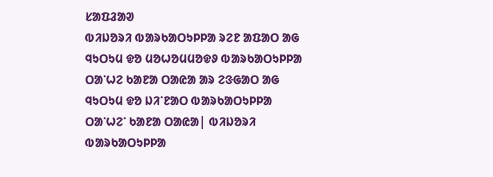ᱥᱟᱯᱲᱟᱣ
ᱵᱤᱡᱚᱨᱤ ᱵᱟᱨᱠᱟᱛᱩᱞᱞᱟ ᱨᱮᱱ ᱟᱯᱟᱛ ᱟᱜ ᱧᱩᱛᱩᱢ ᱫᱚ ᱢᱚᱦᱚᱢᱢᱚᱫᱽ ᱵᱟᱨᱠᱟᱛᱩᱞᱞᱟ ᱛᱟᱸᱦᱮ ᱠᱟᱱᱟ ᱛᱟᱭᱟ ᱟᱨ ᱮᱝᱜᱟᱛ ᱟᱜ ᱧᱩᱛᱩᱢ ᱫᱚ ᱡᱤᱸᱱᱟᱛ ᱵᱟᱨᱠᱟᱛᱩᱞᱞᱟ ᱛᱟᱸᱦᱮᱸ ᱠᱟᱱᱟ ᱛᱟᱭᱟ| ᱵᱤᱡᱚᱨᱤ ᱵᱟᱨᱠᱟᱛᱩᱞᱞᱟ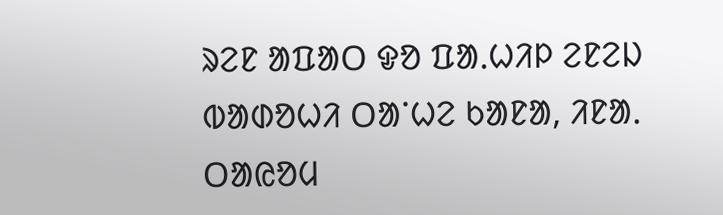ᱨᱮᱱ ᱟᱯᱟᱛ ᱫᱚ ᱯᱟᱹᱦᱤᱞ ᱮᱱᱮᱡ ᱵᱟᱰᱚᱦᱤ ᱛᱟᱸᱦᱮ ᱠᱟᱱᱟ, ᱤᱱᱟᱹ ᱛᱟᱭᱚᱢ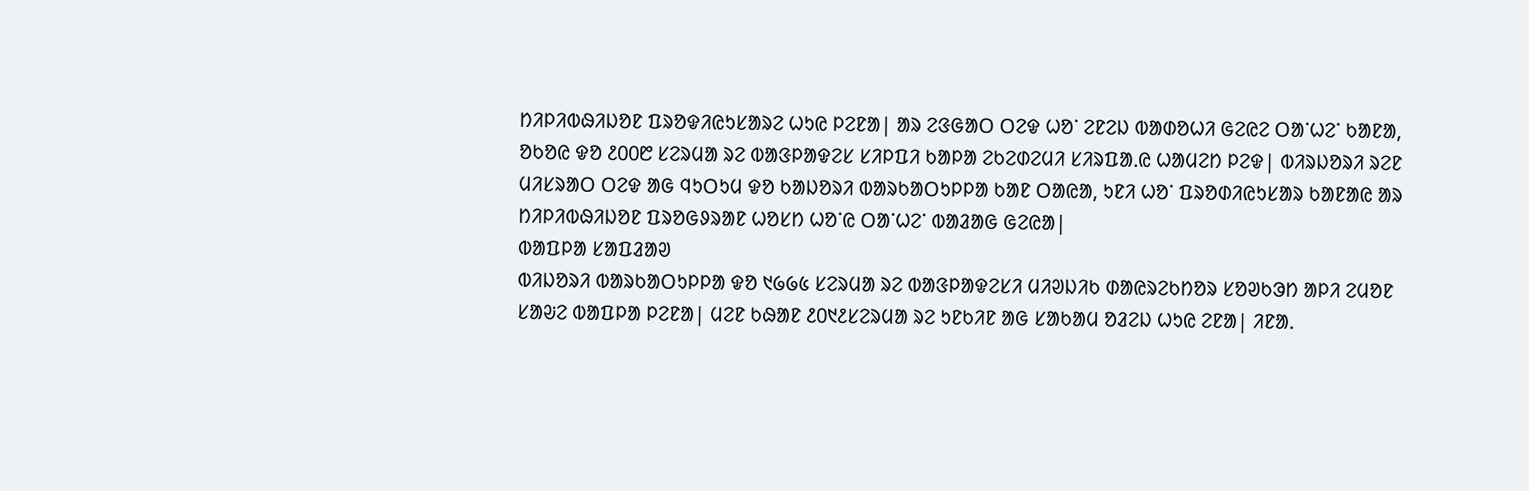ᱴᱤᱞᱤᱵᱷᱤᱡᱚᱱ ᱯᱨᱚᱫᱤᱭᱩᱥᱟᱨᱮ ᱦᱩᱭ ᱞᱮᱱᱟ| ᱟᱨ ᱮᱝᱜᱟᱛ ᱛᱮᱫ ᱦᱚᱸ ᱮᱱᱮᱡ ᱵᱟᱰᱚᱦᱤ ᱜᱮᱭᱮ ᱛᱟᱸᱦᱮᱸ ᱠᱟᱱᱟ, ᱚᱠᱚᱭ ᱫᱚ ᱒᱐᱐᱘ ᱥᱮᱨᱢᱟ ᱨᱮ ᱵᱟᱝᱞᱟᱫᱮᱥ ᱥᱤᱞᱯᱤ ᱠᱟᱞᱟ ᱮᱠᱮᱰᱮᱢᱤ ᱥᱤᱨᱯᱟᱹᱭ ᱦᱟᱢᱮᱴ ᱞᱮᱫ| ᱵᱤᱨᱡᱚᱨᱤ ᱨᱮᱱ ᱢᱤᱥᱨᱟᱛ ᱛᱮᱫ ᱟᱜ ᱧᱩᱛᱩᱢ ᱫᱚ ᱠᱟᱡᱚᱨᱤ ᱵᱟᱨᱠᱟᱛᱩᱞᱞᱟ ᱠᱟᱱ ᱛᱟᱭᱟ, ᱩᱱᱤ ᱦᱚᱸ ᱯᱨᱚᱰᱤᱭᱩᱥᱟᱨ ᱠᱟᱱᱟᱭ ᱟᱨ ᱴᱤᱞᱤᱵᱷᱤᱡᱚᱱ ᱯᱨᱚᱜᱽᱨᱟᱱ ᱦᱚᱥᱴ ᱦᱚᱸᱭ ᱛᱟᱸᱦᱮᱸ ᱵᱟᱲᱟᱜ ᱜᱮᱭᱟ|
ᱵᱟᱯᱞᱟ ᱥᱟᱯᱲᱟᱣ
ᱵᱤᱡᱚᱨᱤ ᱵᱟᱨᱠᱟᱛᱩᱞᱞᱟ ᱫᱚ ᱑᱙᱙᱕ ᱥᱮᱨᱢᱟ ᱨᱮ ᱵᱟᱝᱞᱟᱫᱮᱥᱤ ᱢᱤᱣᱡᱤᱠ ᱰᱟᱭᱨᱮᱠᱴᱚᱨ ᱥᱚᱣᱠᱳᱴ ᱟᱞᱤ ᱮᱢᱚᱱ ᱥᱟᱶᱮ ᱵᱟᱯᱞᱟ ᱞᱮᱱᱟ| ᱢᱮᱱ ᱠᱷᱟᱱ ᱒᱐᱑᱒ᱥᱮᱨᱢᱟ ᱨᱮ ᱩᱱᱠᱤᱱ ᱟᱜ ᱥᱟᱠᱟᱢ ᱚᱲᱮᱡ ᱦᱩᱭ ᱮᱱᱟ| ᱤᱱᱟᱹ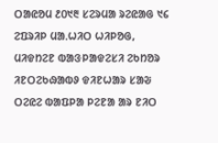ᱛᱟᱭᱚᱢ ᱒᱐᱑᱓ ᱥᱮᱨᱢᱟ ᱨᱮᱭᱟᱜ ᱑᱔ ᱮᱯᱨᱤᱞ ᱢᱟᱹᱦᱤᱛ ᱦᱤᱞᱚᱜ, ᱢᱤᱫᱴᱮᱱ ᱵᱟᱝᱞᱟᱫᱮᱥᱤ ᱮᱠᱴᱚᱨ ᱤᱱᱛᱮᱠᱷᱟᱵᱽ ᱫᱤᱱᱦᱟᱨ ᱥᱟᱶ ᱛᱮᱭᱮ ᱵᱟᱯᱞᱟ ᱞᱮᱱᱟ ᱟᱨ ᱱᱤᱛ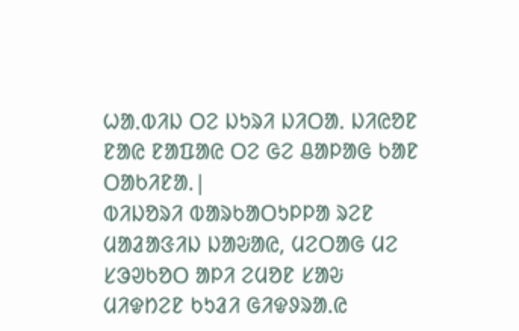ᱦᱟᱹᱵᱤᱡ ᱛᱮ ᱡᱩᱨᱤ ᱡᱤᱛᱟᱹ ᱡᱤᱭᱚᱱ ᱱᱟᱭ ᱱᱟᱯᱟᱭ ᱛᱮ ᱜᱮ ᱪᱟᱞᱟᱜ ᱠᱟᱱ ᱛᱟᱠᱤᱱᱟᱹ|
ᱵᱤᱡᱚᱨᱤ ᱵᱟᱨᱠᱟᱛᱩᱞᱞᱟ ᱨᱮᱱ ᱢᱟᱲᱟᱝᱤᱡ ᱡᱟᱶᱟᱭ, ᱢᱮᱛᱟᱜ ᱢᱮ ᱥᱳᱣᱠᱚᱛ ᱟᱞᱤ ᱮᱢᱚᱱ ᱥᱟᱶ ᱢᱤᱫᱴᱮᱱ ᱠᱩᱲᱤ ᱜᱤᱫᱽᱨᱟᱹᱭ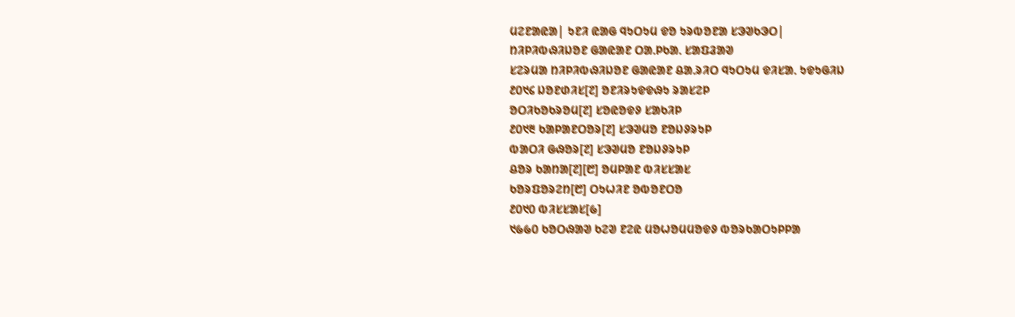ᱢᱮᱱᱟᱭᱟ| ᱩᱱᱤ ᱭᱟᱜ ᱧᱩᱛᱩᱢ ᱫᱚ ᱩᱨᱵᱚᱱᱟ ᱥᱳᱣᱠᱳᱛ|
ᱴᱤᱞᱤᱵᱷᱤᱡᱚᱱ ᱜᱟᱭᱟᱱ ᱛᱟᱹᱞᱠᱟᱹ ᱥᱟᱯᱲᱟᱣ
ᱥᱮᱨᱢᱟ ᱴᱤᱞᱤᱵᱷᱤᱡᱚᱱ ᱜᱟᱭᱟᱱ ᱪᱟᱹᱨᱤᱛ ᱧᱩᱛᱩᱢ ᱫᱤᱥᱟᱹ ᱩᱫᱩᱜᱤᱡ
᱒᱐᱑᱔ ᱡᱚᱱᱰᱤᱥ[᱗] ᱚᱱᱤᱨᱩᱫᱫᱷᱩ ᱨᱟᱥᱮᱞ
ᱚᱛᱤᱠᱚᱠᱨᱚᱢ[᱗] ᱥᱚᱭᱚᱫᱽ ᱥᱟᱠᱤᱞ
᱒᱐᱑᱓ ᱠᱟᱞᱟᱱᱛᱚᱨ[᱗] ᱥᱳᱣᱢᱚ ᱱᱚᱡᱽᱨᱩᱞ
ᱵᱟᱛᱤ ᱜᱷᱚᱨ[᱗] ᱥᱳᱣᱢᱚ ᱱᱚᱡᱽᱨᱩᱞ
ᱪᱚᱨ ᱠᱟᱴᱟ[᱗][᱘] ᱚᱢᱞᱟᱱ ᱵᱤᱥᱥᱟᱥ
ᱠᱚᱨᱯᱚᱨᱮᱴ[᱘] ᱛᱩᱦᱤᱱ ᱚᱵᱚᱱᱛᱚ
᱒᱐᱑᱐ ᱵᱤᱥᱥᱟᱥ[᱙]
᱑᱙᱙᱐ ᱠᱚᱛᱷᱟᱣ ᱠᱮᱣ ᱱᱮᱭ ᱢᱚᱦᱚᱢᱢᱚᱫᱽ ᱵᱚᱨᱠᱟᱛᱩᱞᱞᱟ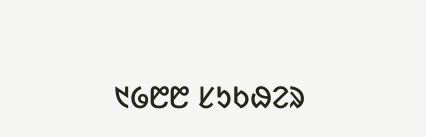᱑᱙᱘᱘ ᱥᱩᱠᱷᱮᱨ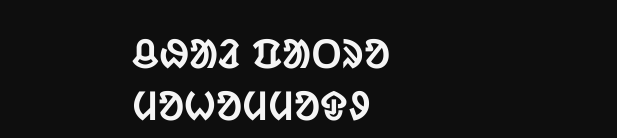ᱪᱷᱟᱲ ᱯᱟᱛᱨᱚ ᱢᱚᱦᱚᱢᱢᱚᱫᱽ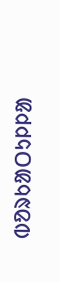ᱵᱚᱨᱠᱟᱛᱩᱞᱞᱟ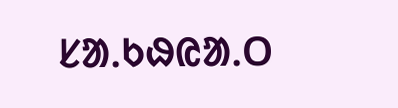ᱥᱟᱹᱠᱷᱭᱟᱹᱛ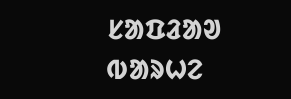ᱥᱟᱯᱲᱟᱣ
ᱵᱟᱨᱦᱮ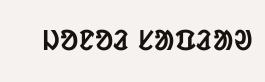ᱡᱚᱱᱚᱲ ᱥᱟᱯᱲᱟᱣ